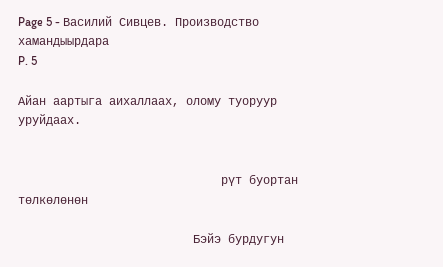Page 5 - Василий Сивцев. Производство хамандыырдара
P. 5

Айан аартыга аихаллаах, олому туоруур уруйдаах.


                             рүт буортан төлкөлөнөн

                         Бэйэ бурдугун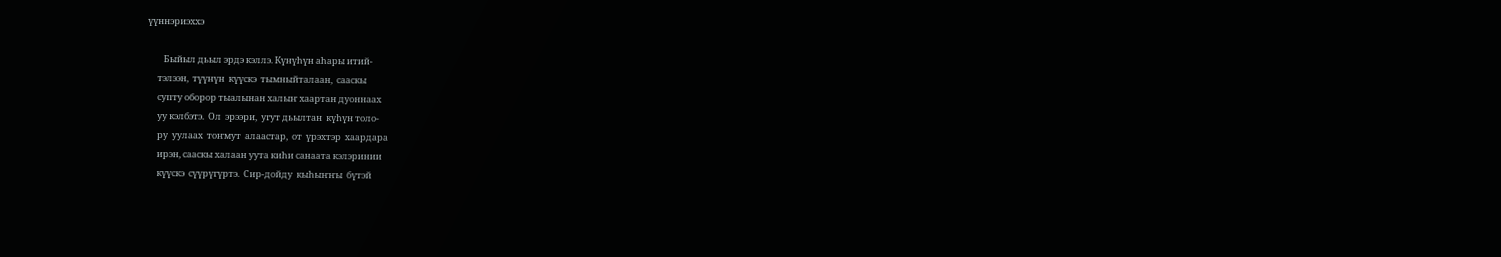үүннэриэххэ

        Быйыл дьыл эрдэ кэллэ. Күнүһүн аһары итий-
     тэлээн,  түүнүн  күүскэ  тымныйталаан,  сааскы
     супту оборор тыалынан халыҥ хаартан дуоннаах
     уу кэлбэтэ.  Ол  эрээри,  угут дьылтан  күһүн толо-
     ру  уулаах  тоҥмут  алаастар,  от  үрэхтэр  хаардара
     ирэн, сааскы халаан уута киһи санаата кэлэринии
     күүскэ  сүүрүгүртэ.  Сир-дойду  кыһыҥҥы  бүтэй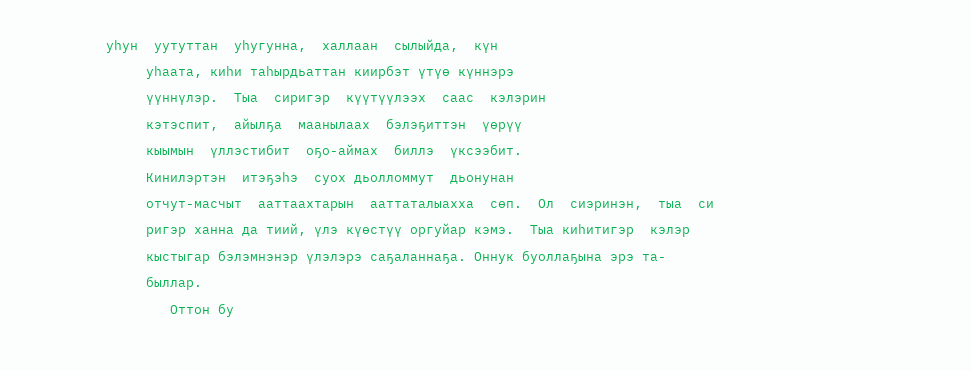уһун  уутуттан  уһугунна,  халлаан  сылыйда,  күн
     уһаата, киһи таһырдьаттан киирбэт үтүө күннэрэ
     үүннүлэр.  Тыа  сиригэр  күүтүүлээх  саас  кэлэрин
     кэтэспит,  айылҕа  маанылаах  бэлэҕиттэн  үөрүү
     кыымын  үллэстибит  оҕо-аймах  биллэ  үксээбит.
     Кинилэртэн  итэҕэһэ  суох дьолломмут  дьонунан
     отчут-масчыт  ааттаахтарын  ааттаталыахха  сөп.  Ол  сиэринэн,  тыа  си
     ригэр ханна да тиий, үлэ күөстүү оргуйар кэмэ.  Тыа киһитигэр  кэлэр
     кыстыгар бэлэмнэнэр үлэлэрэ саҕаланнаҕа. Оннук буоллаҕына эрэ та-
     быллар.
        Оттон бу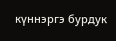күннэргэ бурдук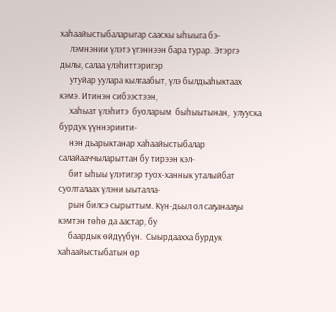хаһаайыстыбаларыгар сааскы ыһыыга бэ-
     лэмнэнии үлэтэ үгэннээн бара турар. Этэргэ дылы, салаа үлэһиттэригэр
     утуйар уулара кылгаабыт, үлэ былдьаһыктаах кэмэ. Итинэн сибээстээн,
     хаһыат үлэһитэ  буоларым  быһыытынан,  улууска  бурдук үүннэриити-
     нэн дьарыктанар хаһаайыстыбалар салайааччыларыттан бу тирээн кэл-
     бит ыһыы үлэтигэр туох-ханнык уталыйбат суолталаах үлэни ыыталла-
     рын билсэ сырыттым. Күн-дьыл ол саҕанааҕы кэмтэн төһө да аастар, бу
     баардык өйдүүбүн.  Сыырдаахха бурдук хаһаайыстыбатын өр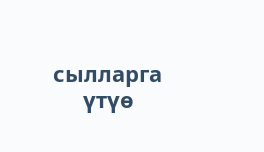сылларга
     үтүө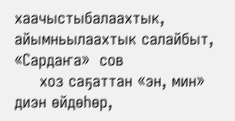хаачыстыбалаахтык,  айымньылаахтык салайбыт,  «Сардаҥа»  сов
     хоз саҕаттан «эн, мин» диэн өйдөһөр,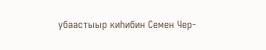убаастыыр киһибин Семен Чер-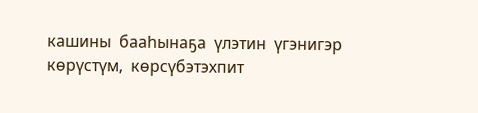кашины  бааһынаҕа  үлэтин  үгэнигэр  көрүстүм,  көрсүбэтэхпит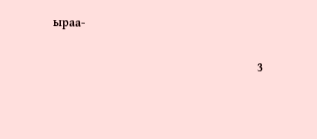ыраа-

                                                                    3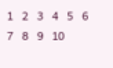1   2   3   4   5   6   7   8   9   10